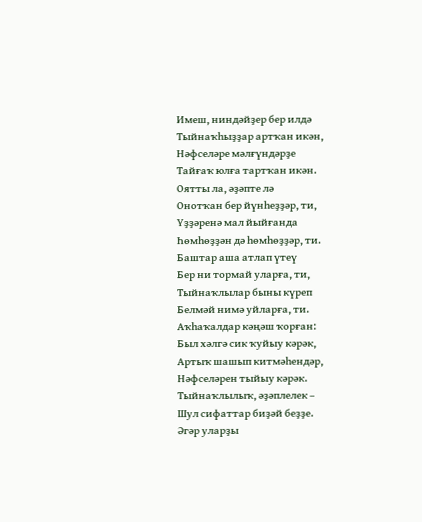Имеш, ниндәйҙер бер илдә
Тыйнаҡһыҙҙар артҡан икән,
Нәфселәре мәлғүндәрҙе
Тайғаҡ юлға тартҡан икән.
Оятты ла, әҙәпте лә
Онотҡан бер йүнһеҙҙәр, ти,
Үҙҙәренә мал йыйғанда
Һөмһөҙҙән дә һөмһөҙҙәр, ти.
Баштар аша атлап үтеү
Бер ни тормай уларға, ти,
Тыйнаҡлылар быны күреп
Белмәй нимә уйларға, ти.
Аҡһаҡалдар кәңәш ҡорған:
Был хәлгә сик ҡуйыу кәрәк,
Артыҡ шашып китмәһендәр,
Нәфселәрен тыйыу кәрәк.
Тыйнаҡлылыҡ, әҙәплелек –
Шул сифаттар биҙәй беҙҙе.
Әгәр уларҙы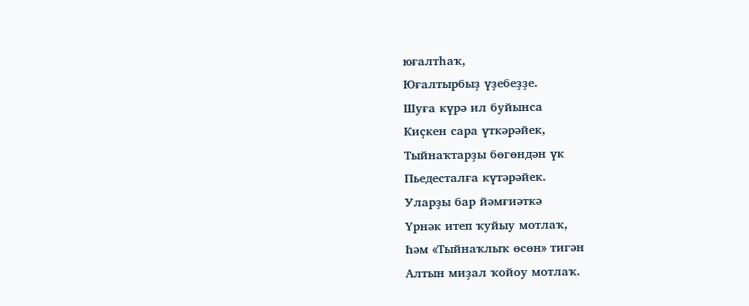юғалтһаҡ,
Юғалтырбыҙ үҙебеҙҙе.
Шуға күрә ил буйынса
Киҫкен сара үткәрәйек,
Тыйнаҡтарҙы бөгөндән үк
Пьедесталға күтәрәйек.
Уларҙы бар йәмғиәткә
Үрнәк итеп ҡуйыу мотлаҡ,
Һәм «Тыйнаҡлыҡ өсөн» тигән
Алтын миҙал ҡойоу мотлаҡ.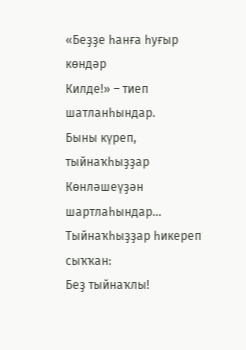«Беҙҙе һанға һуғыр көндәр
Килде!» – тиеп шатланһындар.
Быны күреп, тыйнаҡһыҙҙар
Көнләшеүҙән шартлаһындар…
Тыйнаҡһыҙҙар һикереп сыҡҡан:
Беҙ тыйнаҡлы!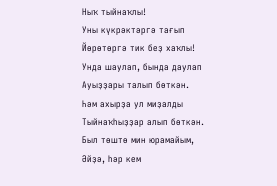Ныҡ тыйнаҡлы!
Уны күкрәктәргә тағып
Йөрөтөргә тик беҙ хаҡлы!
Унда шаулап, бында даулап
Ауыҙҙары талып бөткән.
Һәм ахырҙа ул миҙалды
Тыйнаҡһыҙҙар алып бөткән.
Был төштө мин юрамайым,
Әйҙә, һәр кем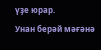үҙе юрар.
Унан берәй мәғәнә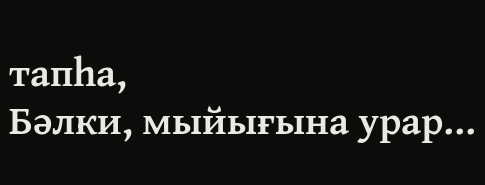тапһа,
Бәлки, мыйығына урар…